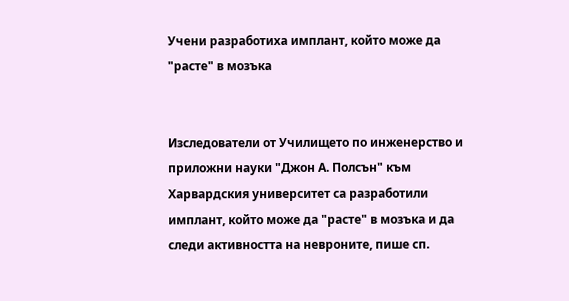Учени разработиха имплант, който може да "расте" в мозъка


Изследователи от Училището по инженерство и приложни науки "Джон А. Полсън" към Харвардския университет са разработили имплант, който може да "расте" в мозъка и да следи активността на невроните, пише сп.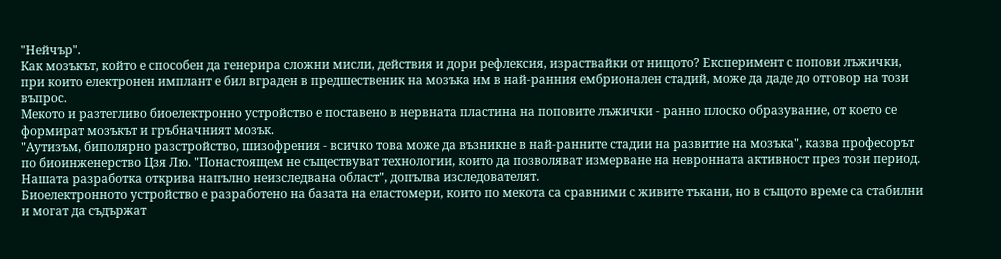"Нейчър".
Как мозъкът, който е способен да генерира сложни мисли, действия и дори рефлексия, израствайки от нищото? Експеримент с попови лъжички, при които електронен имплант е бил вграден в предшественик на мозъка им в най-ранния ембрионален стадий, може да даде до отговор на този въпрос.
Мекото и разтегливо биоелектронно устройство е поставено в нервната пластина на поповите лъжички - ранно плоско образувание, от което се формират мозъкът и гръбначният мозък.
"Аутизъм, биполярно разстройство, шизофрения - всичко това може да възникне в най-ранните стадии на развитие на мозъка", казва професорът по биоинженерство Цзя Лю. "Понастоящем не съществуват технологии, които да позволяват измерване на невронната активност през този период. Нашата разработка открива напълно неизследвана област", допълва изследователят.
Биоелектронното устройство е разработено на базата на еластомери, които по мекота са сравними с живите тъкани, но в същото време са стабилни и могат да съдържат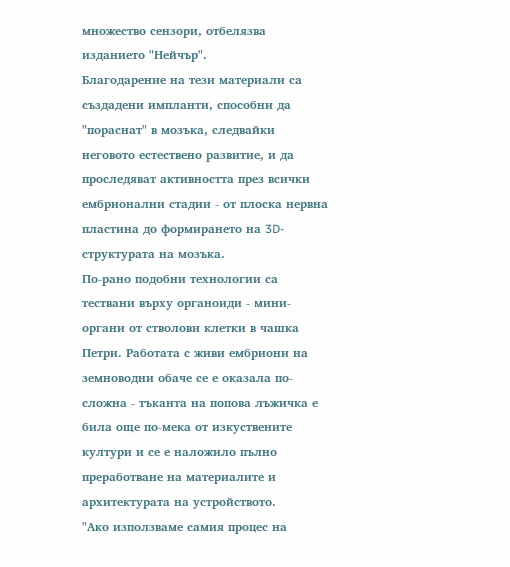множество сензори, отбелязва изданието "Нейчър".
Благодарение на тези материали са създадени импланти, способни да "пораснат" в мозъка, следвайки неговото естествено развитие, и да проследяват активността през всички ембрионални стадии - от плоска нервна пластина до формирането на 3D-структурата на мозъка.
По-рано подобни технологии са тествани върху органоиди - мини-органи от стволови клетки в чашка Петри. Работата с живи ембриони на земноводни обаче се е оказала по-сложна - тъканта на попова лъжичка е била още по-мека от изкуствените култури и се е наложило пълно преработване на материалите и архитектурата на устройството.
"Ако използваме самия процес на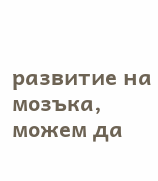развитие на мозъка, можем да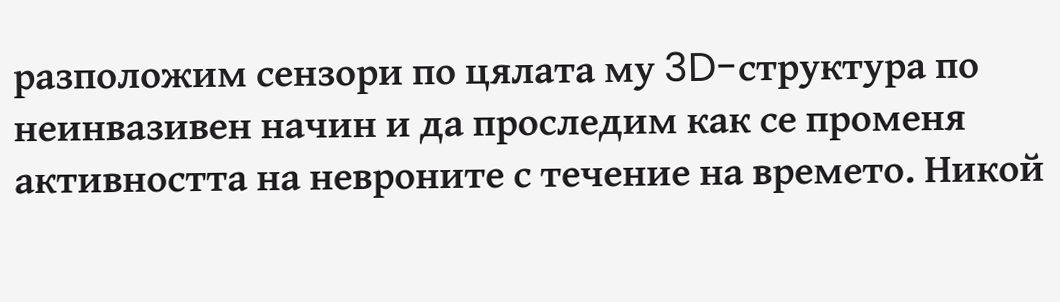разположим сензори по цялата му 3D-структура по неинвазивен начин и да проследим как се променя активността на невроните с течение на времето. Никой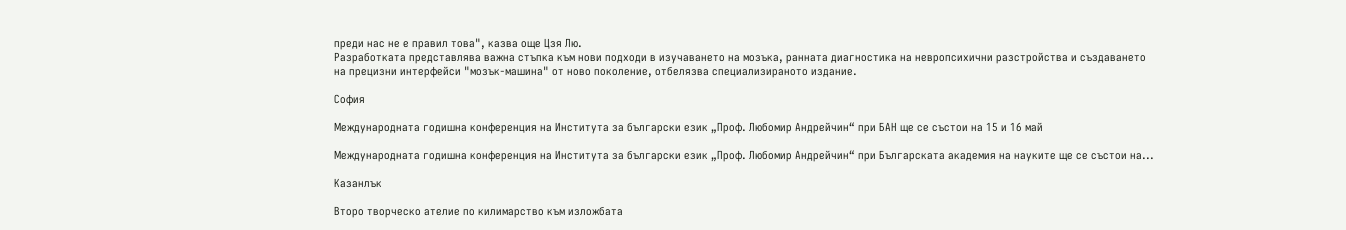преди нас не е правил това", казва още Цзя Лю.
Разработката представлява важна стъпка към нови подходи в изучаването на мозъка, ранната диагностика на невропсихични разстройства и създаването на прецизни интерфейси "мозък-машина" от ново поколение, отбелязва специализираното издание.

София

Международната годишна конференция на Института за български език „Проф. Любомир Андрейчин“ при БАН ще се състои на 15 и 16 май

Международната годишна конференция на Института за български език „Проф. Любомир Андрейчин“ при Българската академия на науките ще се състои на...

Казанлък

Второ творческо ателие по килимарство към изложбата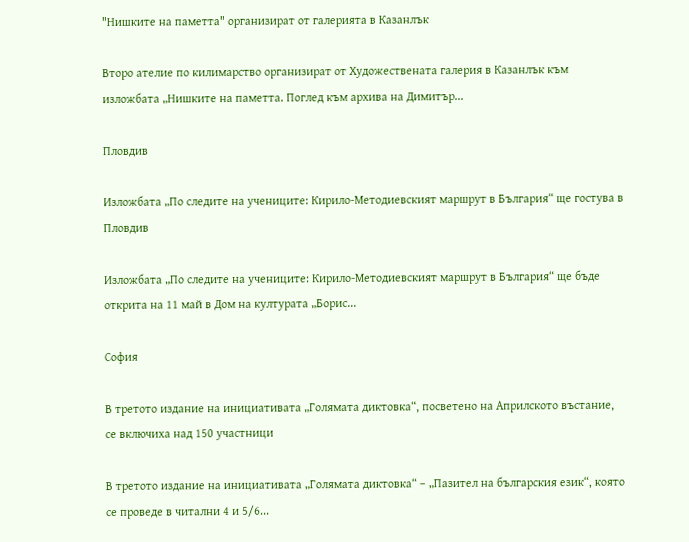"Нишките на паметта" организират от галерията в Казанлък

Второ ателие по килимарство организират от Художествената галерия в Казанлък към изложбата „Нишките на паметта. Поглед към архива на Димитър...

Пловдив

Изложбата „По следите на учениците: Кирило-Методиевският маршрут в България“ ще гостува в Пловдив

Изложбата „По следите на учениците: Кирило-Методиевският маршрут в България“ ще бъде открита на 11 май в Дом на културата „Борис...

София

В третото издание на инициативата „Голямата диктовка“, посветено на Априлското въстание, се включиха над 150 участници

В третото издание на инициативата „Голямата диктовка“ – „Пазител на българския език“, която се проведе в читални 4 и 5/6...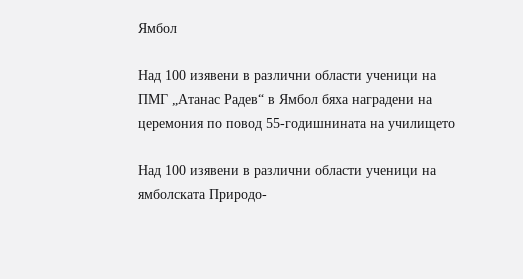Ямбол

Над 100 изявени в различни области ученици на ПМГ „Атанас Радев“ в Ямбол бяха наградени на церемония по повод 55-годишнината на училището

Над 100 изявени в различни области ученици на ямболската Природо-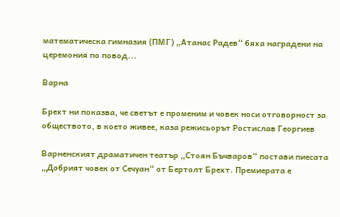математическа гимназия (ПМГ) „Атанас Радев“ бяха наградени на церемония по повод...

Варна

Брехт ни показва, че светът е променим и човек носи отговорност за обществото, в което живее, каза режисьорът Ростислав Георгиев

Варненският драматичен театър „Стоян Бъчваров“ постави пиесата „Добрият човек от Сечуан“ от Бертолт Брехт. Премиерата е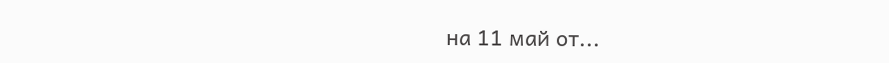на 11 май от...